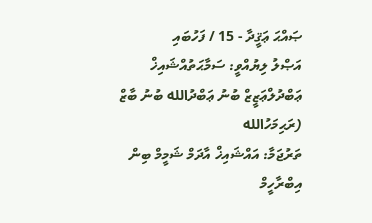ޞައްޙަ ޢަޤީދާ - 15 / ފަހުބައި
އަޞްލު ލިޔުއްވީ: ސަމާޙަތުއްޝައިޚް ޢަބްދުލްޢަޒީޒް ބުނު ޢަބްދުالله ބުނު ބާޒް (ރަޙިމަހުالله
ތަރުޖަމާ: އައްޝައިޚް އާދަމް ޝަމީމް ބިން އިބްރާހީމް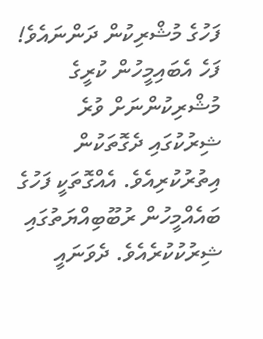ފަހުގެ މުޝްރިކުން ދަންނައެވެ! ފަހެ އެބައިމީހުން ކުރީގެ މުޝްރިކުންނަށް ވުރެ ޝިރުކުގައި ދެގޮތަކުން އިތުރުކުރިއެވެ. އެއްގޮތަކީ ފަހުގެ ބައެއްމީހުން ރުބޫބިއްޔަތުގައި ޝިރުކުކުރެއެވެ. ދެވަނައީ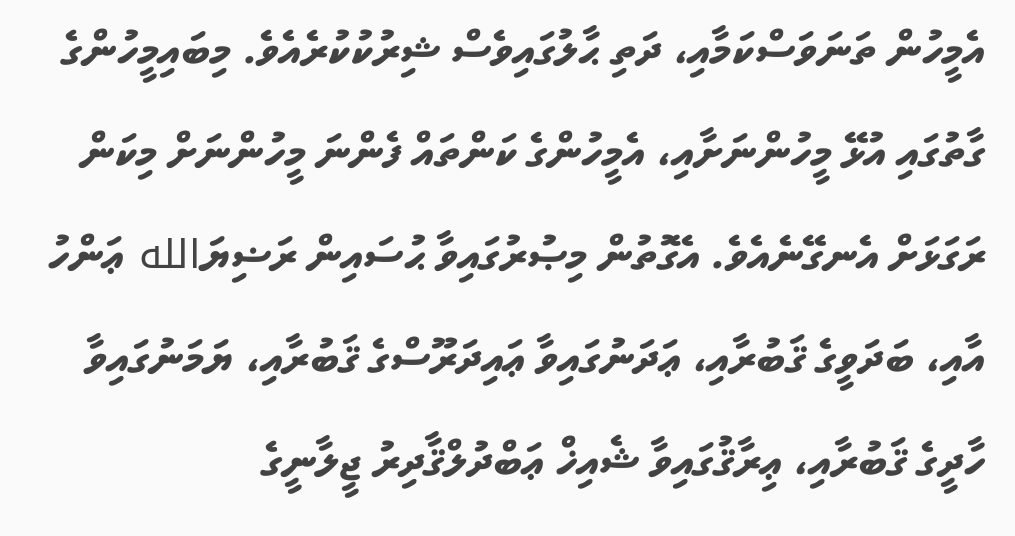އެމީހުން ތަނަވަސްކަމާއި، ދަތި ޙާލުގައިވެސް ޝިރުކުކުރެއެވެ. މިބައިމީހުންގެ ގާތުގައި އުޅޭ މީހުންނަށާއި، އެމީހުންގެ ކަންތައް ފެންނަ މީހުންނަށް މިކަން ރަގަޅަށް އެނގޭނެއެވެ. އެގޮތުން މިޞުރުގައިވާ ޙުސައިން ރަޟިޔަالله ޢަންހު އާއި، ބަދަވީގެ ޤަބުރާއި، ޢަދަނުގައިވާ ޢައިދަރޫސްގެ ޤަބުރާއި، ޔަމަނުގައިވާ ހާދީގެ ޤަބުރާއި، ޢިރާޤުގައިވާ ޝެއިޚް ޢަބްދުލްޤާދިރު ޖީލާނީގެ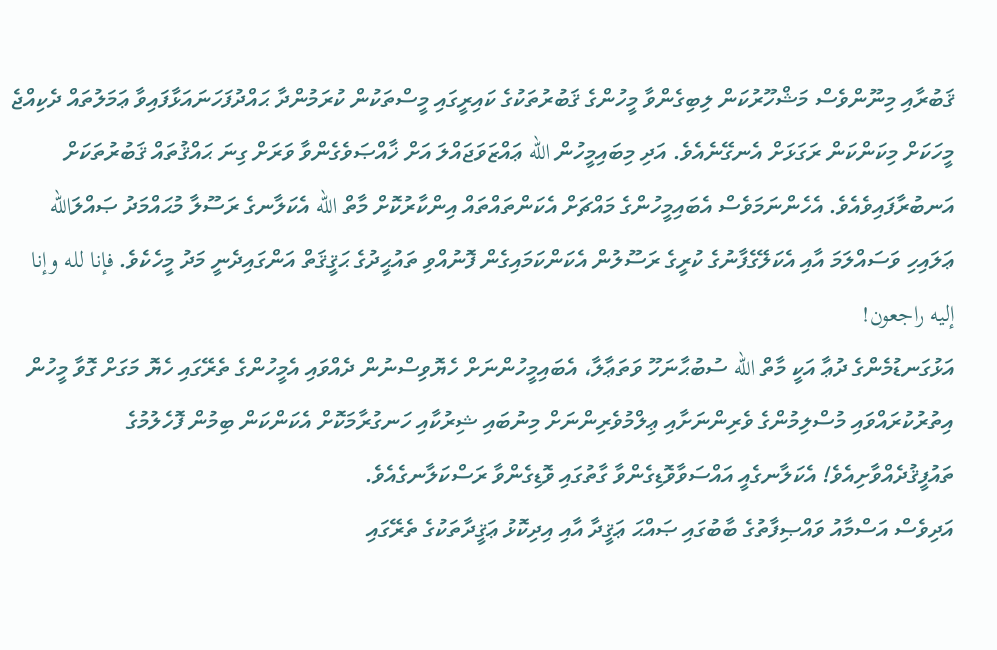ޤަބުރާއި މިނޫންވެސް މަޝްހޫރުކަން ލިބިގެންވާ މީހުންގެ ޤަބުރުތަކުގެ ކައިރީގައި މީސްތަކުން ކުރަމުންދާ ޙައްދުފަހަނައަޅާފައިވާ ޢަމަލުތައް ދެކިއްޖެ މީހަކަށް މިކަންކަން ރަގަޅަށް އެނގޭނެއެވެ. އަދި މިބައިމީހުން الله ޢައްޒަވަޖައްލަ އަށް ޚާއްޞަވެގެންވާ ވަރަށް ގިނަ ޙައްޤުތައް ޤަބުރުތަކަށް އަނބުރާފައިވެއެވެ. އެހެންނަމަވެސް އެބައިމީހުންގެ މައްޗަށް އެކަންތައްތައް އިންކާރުކޮށް މާތް الله އެކަލާނގެ ރަސޫލާ މުޙައްމަދު ޞައްލަالله ޢަލައިހި ވަސައްލަމަ އާއި އެކަލޭގެފާނުގެ ކުރީގެ ރަސޫލުން އެކަންކަމައިގެން ފޮނުއްވި ތައުޙީދުގެ ޙަޤީޤަތް އަންގައިދެނީ މަދު މީހެކެވެ. فإنا لله وإنا إليه راجعون!
އަޅުގަނޑުމެންގެ ދުޢާ އަކީ މާތް الله ސުބުޙާނަހޫ ވަތަޢާލާ، އެބައިމީހުންނަށް ހެޔޮވިސްނުން ދެއްވައި އެމީހުންގެ ތެރޭގައި ހެޔޮ މަގަށް ގޮވާ މީހުން އިތުރުކުރައްވައި މުސްލިމުންގެ ވެރިންނަށާއި ޢިލްމުވެރިންނަށް މިނުބައި ޝިރުކާއި ހަނގުރާމަކޮށް އެކަންކަން ބިމުން ފޮހެލުމުގެ ތައުފީޤުދެއްވާށިއެވެ! އެކަލާނގެއީ އައްސަވާވޮޑިގެންވާ ގާތުގައި ވޮޑިގެންވާ ރަސްކަލާނގެއެވެ.
އަދިވެސް އަސްމާއު ވައްޞިފާތުގެ ބާބުގައި ޞައްޙަ ޢަޤީދާ އާއި އިދިކޮޅު ޢަޤީދާތަކުގެ ތެރޭގައި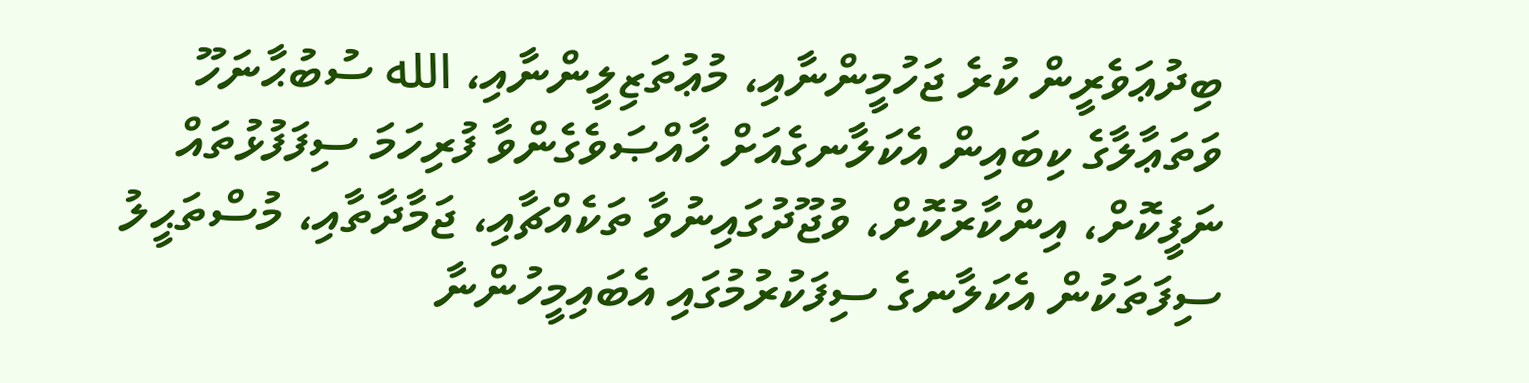ބިދުޢަވެރީން ކުރެ ޖަހުމީންނާއި، މުޢުތަޒިލީންނާއި، الله ސުބުޙާނަހޫ ވަތަޢާލާގެ ކިބައިން އެކަލާނގެއަށް ޚާއްޞަވެގެންވާ ފުރިހަމަ ސިފަފުޅުތައް ނަފީކޮށް، އިންކާރުކޮށް، ވުޖޫދުގައިނުވާ ތަކެއްޗާއި، ޖަމާދާތާއި، މުސްތަޙީލު ސިފަތަކުން އެކަލާނގެ ސިފަކުރުމުގައި އެބައިމީހުންނާ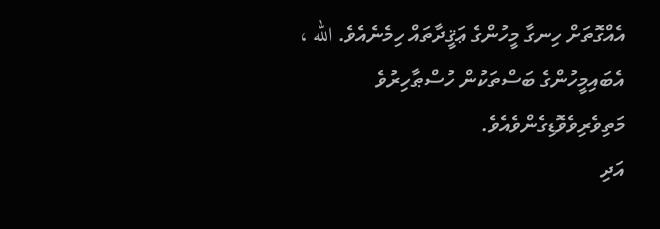އެއްގޮތަށް ހިނގާ މީހުންގެ ޢަޤީދާތައް ހިމެނެއެވެ. الله ، އެބައިމީހުންގެ ބަސްތަކުން ހުސްޠާހިރުވެ މަތިވެރިވެވޮޑިގެންވެއެވެ.
އަދި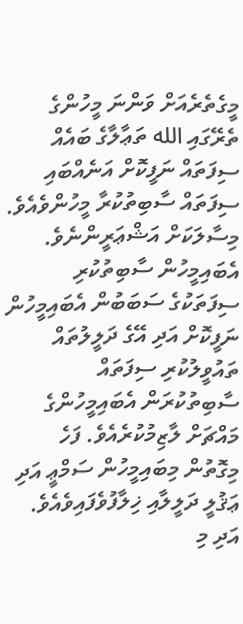މީގެތެރެއަށް ވަންނަ މީހުންގެ ތެރޭގައި الله ތަޢާލާގެ ބައެއް ސިފަތައް ނަފީކޮށް އަނެއްބައި ސިފަތައް ސާބިތުކުރާ މީހުންވެއެވެ. މިސާލަކަށް އަޝްޢަރީންނެވެ. އެބައިމީހުން ސާބިތުކުރި ސިފަތަކުގެ ސަބަބުން އެބައިމީހުން ނަފީކޮށް އަދި އޭގެ ދަލީލުތައް ތައުވީލުކުރި ސިފަތައް ސާބިތުކުރަން އެބައިމީހުންގެ މައްޗަށް ލާޒިމުކުރެއެވެ. ފަހެ މިގޮތުން މިބައިމީހުން ސަމްޢީ އަދި ޢަޤުލީ ދަލީލާއި ޚިލާފުވެފައިވެއެވެ. އަދި މި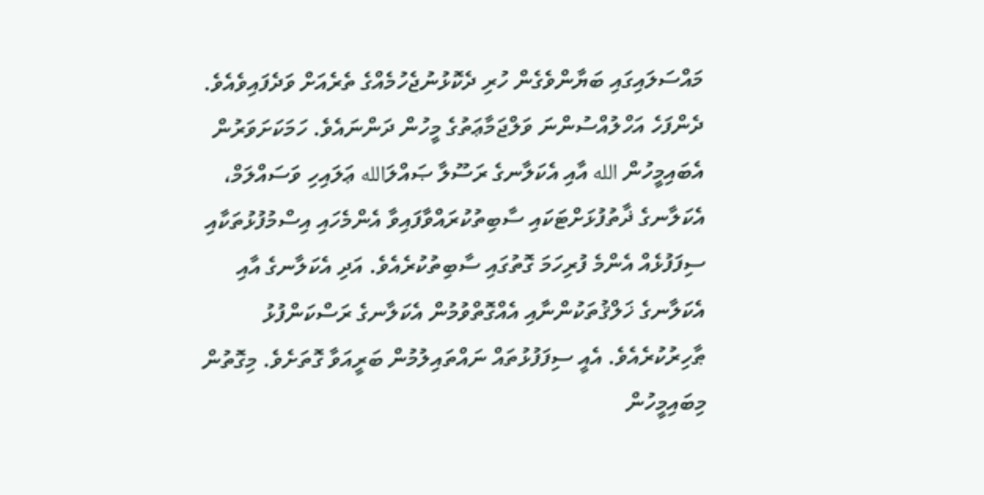މައްސަލައިގައި ބަޔާންވެގެން ހުރި ދެކޮޅުނުޖެހުމެއްގެ ތެރެއަށް ވަދެފައިވެއެވެ.
ދެންފަހެ އަހްލުއްސުންނަ ވަލްޖަމާޢަތުގެ މީހުން ދަންނައެވެ. ހަމަކަށަވަރުން އެބައިމީހުން الله އާއި އެކަލާނގެ ރަސޫލާ ޞައްލަالله ޢަލައިހި ވަސައްލަމް، އެކަލާނގެ ޛާތުފުޅަށްޓަކައި ސާބިތުކުރައްވާފައިވާ އެންމެހައި އިސްމުފުޅުތަކާއި ސިފަފުޅެއް އެންމެ ފުރިހަމަ ގޮތުގައި ސާބިތުކުރެއެވެ. އަދި އެކަލާނގެ އާއި އެކަލާނގެ ޚަލްޤުތަކުންނާއި އެއްގޮތްވުމުން އެކަލާނގެ ރަސްކަންފުޅު ޠާހިރުކުރެއެވެ. އެއީ ސިފަފުޅުތައް ނައްތައިލުމުން ބަރީއަވާ ގޮތަށެވެ. މިގޮތުން މިބައިމީހުން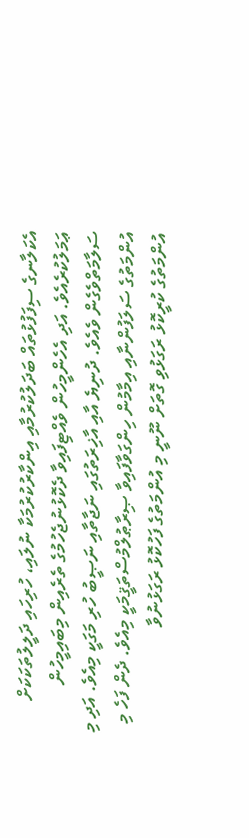އެކަލާނގެ ސިފަފުޅުތައް ބަދަލުކުރުމާއި އިންކާރުކުރުމަކާ ނުލައި، ހުރިހައި ދަލީލުތަކަކަށް ޢަމަލުކުރެއެވެ. އަދި އެހެންމީހުން ވެއްޓިފައިވާ ދެކޮޅުނުޖެހުމުގެ ތެރެއިން މިބައިމީހުން ސަލާމަތްވެގެން ވެއެވެ. ދުނިޔެ އާއި އާޚިރަތުގައި ނަޖާތާއި ނަޞީބު ހުރި މަގަކީ މިއެވެ. އަދި މި އުންމަތުގެ ސަލަފުންނާއި އިމާމުން ހިންގަވާފައިވާ ޞިރާޠުލްމުސްތަޤީމަކީ މިއެވެ. ދެން ފަހެ މި އުންމަތުގެ ކުރީކޮޅު ރަގަޅުވި ގޮތަށް ނޫނީ މި އުންމަތުގެ ފަހުކޮޅު ރަގަޅުނުވާ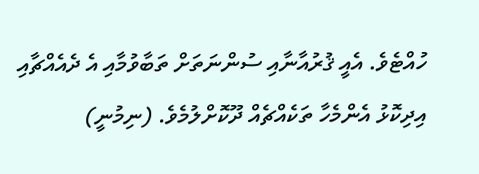ހުއްޓެވެ. އެއީ ޤުރުއާނާއި ސުންނަތަށް ތަބާވުމާއި އެ ދެއެއްޗާއި އިދިކޮޅު އެންމެހާ ތަކެއްޗެއް ދޫކޮށްލުމެވެ. (ނިމުނީ)